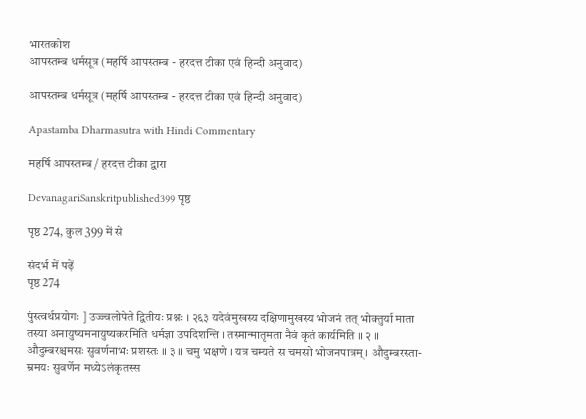भारतकोश
आपस्तम्ब धर्मसूत्र (महर्षि आपस्तम्ब - हरदत्त टीका एवं हिन्दी अनुवाद)

आपस्तम्ब धर्मसूत्र (महर्षि आपस्तम्ब - हरदत्त टीका एवं हिन्दी अनुवाद)

Apastamba Dharmasutra with Hindi Commentary

महर्षि आपस्तम्ब / हरदत्त टीका द्वारा

DevanagariSanskritpublished399 पृष्ठ

पृष्ठ 274, कुल 399 में से

संदर्भ में पढ़ें
पृष्ठ 274

पुंस्त्वर्थप्रयोगः ] उज्ज्वलोपेते द्वितीयः प्रश्नः । २६३ यदेवंमुखस्य दक्षिणामुखस्य भोजनं तत् भोक्तुर्या माता तस्या अनायुष्यमनायुष्यकरमिति धर्मज्ञा उपदिशन्ति । तस्मान्मातृमता नैवं कृतं कार्यमिति ॥ २ ॥ औदुम्बरश्चमसः सुवर्णनाभः प्रशस्तः ॥ ३ ॥ चमु भक्षणे । यत्र चम्यते स चमसो भोजनपात्रम् । औदुम्बरस्ता- म्रमयः सुवर्णेन मध्येऽलंकृतस्स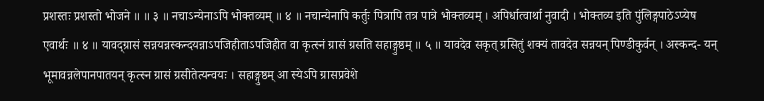प्रशस्तः प्रशस्तो भोजने ॥ ॥ ३ ॥ नचाऽन्येनाऽपि भोक्तव्यम् ॥ ४ ॥ नचान्येनापि कर्तुः पित्रापि तत्र पात्रे भोक्तव्यम् । अपिर्धात्वार्था नुवादी । भोक्तव्य इति पुंलिङ्गपाठेऽप्येष एवार्थः ॥ ४ ॥ यावद्ग्रासं सन्नयन्नस्कन्दयन्नाऽपजिहीताऽपजिहीत वा कृत्स्नं ग्रासं ग्रसति सहाङ्गुष्ठम् ॥ ५ ॥ यावदेव सकृत् ग्रसितुं शक्यं तावदेव सन्नयन् पिण्डीकुर्वन् । अस्कन्द- यन् भूमावन्नलेपानपातयन् कृत्स्न ग्रासं ग्रसीतेत्यन्वयः । सहाङ्गुष्ठम् आ स्येऽपि ग्रासप्रवेशे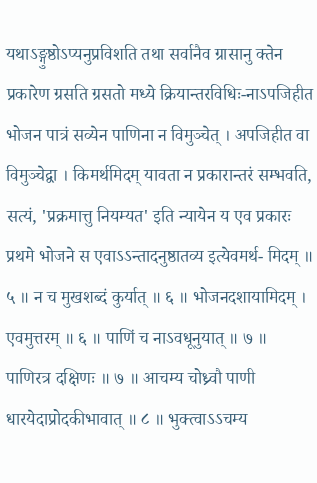यथाऽङ्गुष्ठोऽप्यनुप्रविशति तथा सर्वानैव ग्रासानु क्तेन प्रकारेण ग्रसति ग्रसतो मध्ये क्रियान्तरविधिः-नाऽपजिहीत भोजन पात्रं सव्येन पाणिना न विमुञ्चेत् । अपजिहीत वा विमुञ्चेद्वा । किमर्थमिदम् यावता न प्रकारान्तरं सम्भवति, सत्यं, 'प्रक्रमात्तु नियम्यत' इति न्यायेन य एव प्रकारः प्रथमे भोजने स एवाऽऽन्तादनुष्ठातव्य इत्येवमर्थ- मिदम् ॥ ५ ॥ न च मुखशब्दं कुर्यात् ॥ ६ ॥ भोजनदशायामिदम् । एवमुत्तरम् ॥ ६ ॥ पाणिं च नाऽवधूनुयात् ॥ ७ ॥ पाणिरत्र दक्षिणः ॥ ७ ॥ आचम्य चोध्र्वौ पाणी धारयेदाप्रोदकीभावात् ॥ ८ ॥ भुक्त्वाऽऽचम्य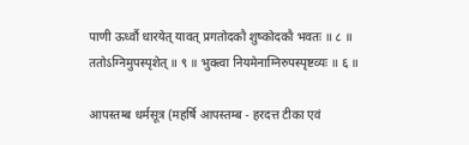पाणी ऊर्ध्वौ धारयेत् यावत् प्रगतोदकौ शुष्कोदकौ भवतः ॥ ८ ॥ ततोऽग्निमुपस्पृशेत् ॥ ९ ॥ भुक्त्वा नियमेनाग्निरुपस्पृष्टव्यः ॥ ६ ॥

आपस्तम्ब धर्मसूत्र (महर्षि आपस्तम्ब - हरदत्त टीका एवं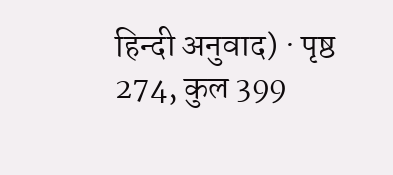हिन्दी अनुवाद) · पृष्ठ 274, कुल 399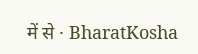में से · BharatKosha